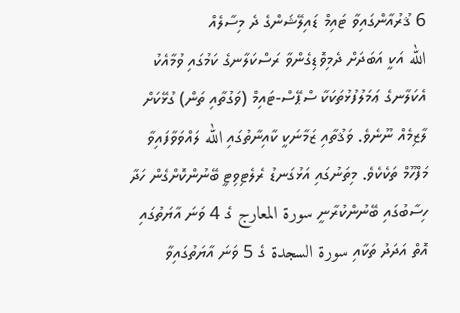6 ޤުރުއާންގައިވާ ޓައިމް ޑައިލޭޝަންގެ ދެ މިސާލެއް
الله އަކީ އަބަދަށް ދެމިވޮޑިގެންވާ ރަސްކަލާނގެ ކަމުގައި ވުމާއެކު އެކަލާނގެ ޢަމަލުފުޅުތަކަކާ ސްޕޭސް-ޓައިމް (ވަގުތާއި ތަން) ގުޅޭކަށް ލާޒިމެއް ނޫނެވެ. ވަޤުތާއި ޒަމާނަކީ ކާއިނާތުގައި الله ލައްވަވާފައިވާ މަފްހޫމް ތަކެކެވެ. މިތަނުގައި އަޅުގަނޑު ރެލެޓިވިޓީ ބޭނުންކޮށްގެން ހަދާ ހިސާބުގައި ބޭނުންކުރާނީ سورة المعارج ގެ 4 ވަނަ އާޔަތުގައި އޮތް އަދަދު ތަކާއި سورة السجدة ގެ 5 ވަނަ އާޔަތުގައިވާ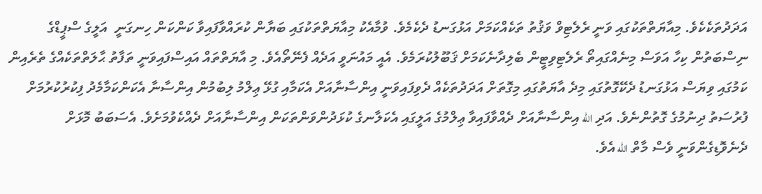އަދަދުތަކެކެވެ. މިއާޔަތްތަކުގައި ވަނީ ރެލެޓިވް ވަޤުތު ތަކެއްކަމަށް އަޅުގަނޑު ދެކެމެވެ. ވުމާއެކު މިއާޔަތްތަކުގައި ބަޔާން ކުރައްވާފައިވާ ކަންކަން ހިނގަނީ  އަލީގެ ސްޕީޑްގެ ނިސްބަތުން ކިހާ އަވަސް މިނެއްގައިތޯ ރެލެޓިވިޓީން ބެލިދާނެކަމަށް ޤަބޫލުކުރަމެވެ. އެއީ މައުނަވީ އަދެއް ފެނޭތޯއެވެ. މި އާޔަތްތައް އައިސްފައިވަނީ ތަފާތު ޙާލަތްތަކެއްގެ ތެރެއިން ކަމުގައި ވިޔަސް އަޅުގަނޑު ދެކޭގޮތުގައި މިދެ އާޔަތުގައި މިގޮތަށް އަދަދުތަކެއް ދެވިފައިވަނީ އިންސާނާއަށް އެކަމާއި ގުޅޭ ޢިލްމު ލިބުމުން އިންސާނާ އެކަންކަމާމެދު ފިކުރުކުރުމަށް ފުރުސަތު ދިނުމުގެ ގޮތުންނެވެ. އަދި الله އިންސާނާއަށް ދެއްވާފައިވާ ޢިލްމުގެ އަލީގައި އެކަލާނގެ ކުޅަދުންވަންތަކަން އިންސާނާއަށް ދެއްކެވުމަށެވެ. އެސަބަބު މޮޅަށް ދެނެވޮޑިގެންވަނީ ވެސް މާތް الله އެވެ.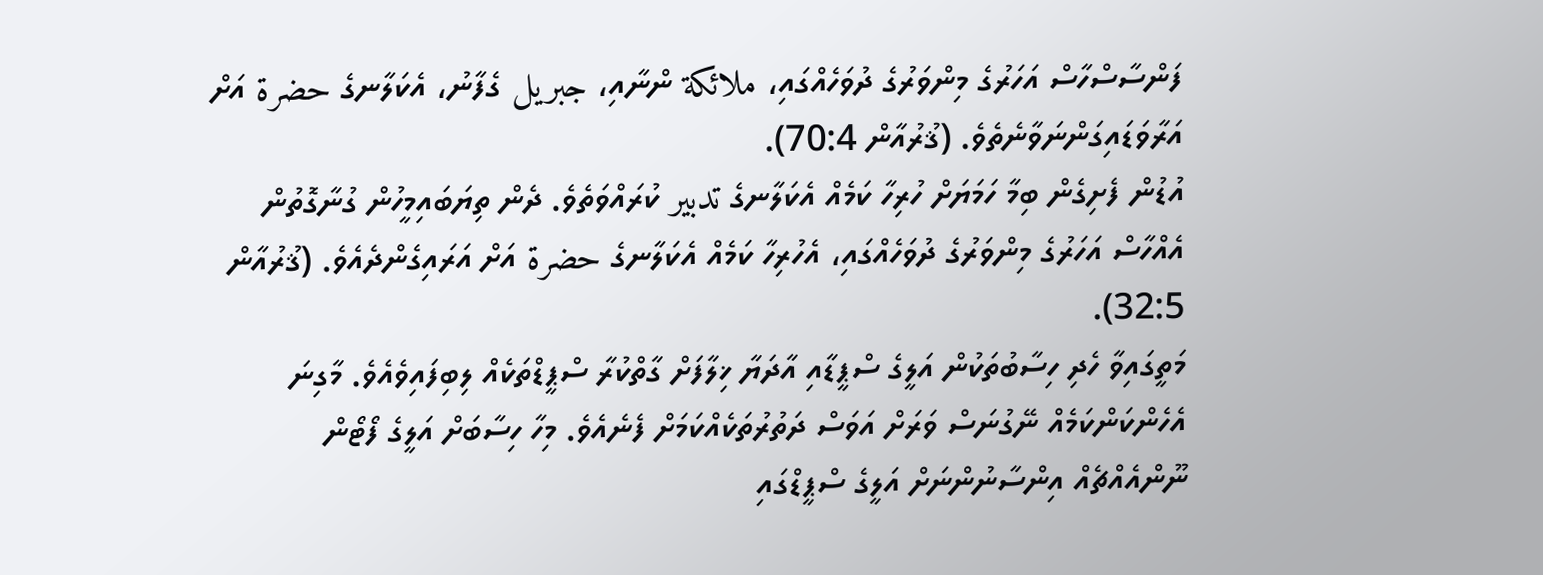ފަންސާސްހާސް އަހަރުގެ މިންވަރުގެ ދުވަހެއްގައި، ملائكة ންނާއި، جبريل ގެފާނު، އެކަލާނގެ حضرة އަށް އަރާވަޑައިގަންނަވާނެތެވެ. (ޤުރުއާން 70:4).
އުޑުން ފެށިގެން ބިމާ ހަމަޔަށް ހުރިހާ ކަމެއް އެކަލާނގެ تدبير ކުރައްވަތެވެ. ދެން ތިޔަބައިމީހުން ގުނާގޮތުން އެއްހާސް އަހަރުގެ މިންވަރުގެ ދުވަހެއްގައި، އެހުރިހާ ކަމެއް އެކަލާނގެ حضرة އަށް އަރައިގެންދެއެވެ. (ޤުރުއާން 32:5).
މަތީގައިވާ ހެދި ހިސާބުތަކުން އަލީގެ ސްޕީޑާއި އާދަޔާ ޚިލާފަށް ގާތްކުރާ ސްޕީޑްތަކެއް ލިބިފައިވެއެވެ. މާގިނަ އެހެންކަންކަމެއް ނޭގުނަސް ވަރަށް އަވަސް ދަތުރުތަކެއްކަމަށް ފެނެއެވެ. މިހާ ހިސާބަށް އަލީގެ ފޯޓޯން ނޫންއެއްޗެއް އިންސާނުންނަށް އަލީގެ ސްޕީޑްގައި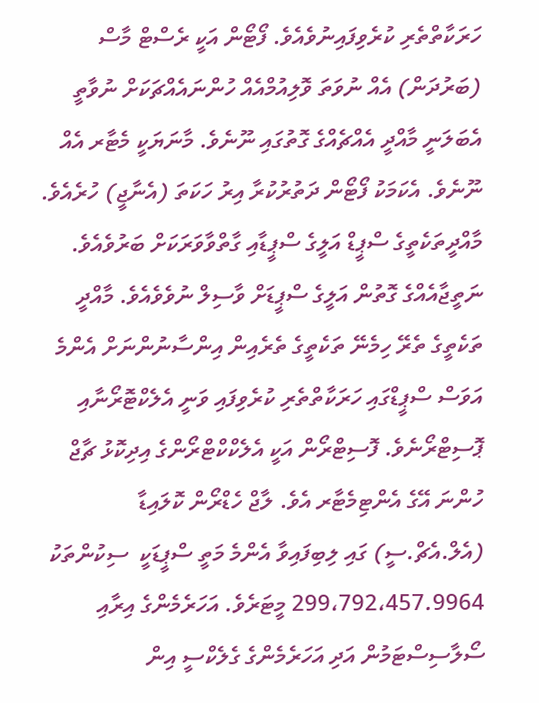ހަރަކާތްތެރި ކުރެވިފައިނުވެއެވެ. ފޯޓޯން އަކީ ރެސްޓް މާސް (ބަރުދަން) އެއް ނުވަތަ ވޮލިއުމްއެއް ހުންނައެއްޗަކަށް ނުވާތީ އެބަލަނީ މާއްދީ އެއްޗެއްގެ ގޮތުގައި ނޫނެވެ. މާނަޔަކީ މެޓާރ އެއް ނޫނެވެ. އެކަމަކު ފޯޓޯން ދަތުރުކުރާ އިރު ހަކަތަ (އެނާޖީ) ހުރެއެވެ. މާއްދީތަކެތީގެ ސްޕީޑް އަލީގެ ސްޕީޑާއި ގާތްވާވަރަކަށް ބަރުވެއެވެ. ނަތީޖާއެއްގެ ގޮތުން އަލީގެ ސްޕީޑަށް ވާސިލް ނުވެވެއެވެ. މާއްދީ ތަކެތީގެ ތެރޭ ހިމެނޭ ތަކެތީގެ ތެރެއިން އިންސާނުންނަށް އެންމެ އަވަސް ސްޕީޑްގައި ހަރަކާތްތެރި ކުރެވިފައި ވަނީ އެލެކްޓޮރޯނާއި ޕޮސިޓްރޯނެވެ. ފޮސިޓްރޯން އަކީ އެލެކްކްޓްރޯންގެ އިދިކޮޅު ޗާޖް ހުންނަ އޭގެ އެންޓިމެޓާރ އެވެ. ލާޖް ހެޑްރޯން ކޮލައިޑާ (އެލް.އެޗް.ސީ) ގައި ލިބިފައިވާ އެންމެ މަތީ ސްޕީޑަކީ  ސިކުންތަކު 299،792،457.9964 މީޓަރެވެ. އަހަރެމެންގެ އިރާއި ސޯލާސިސްޓަމުން އަދި އަހަރެމެންގެ ގެލެކްސީ އިން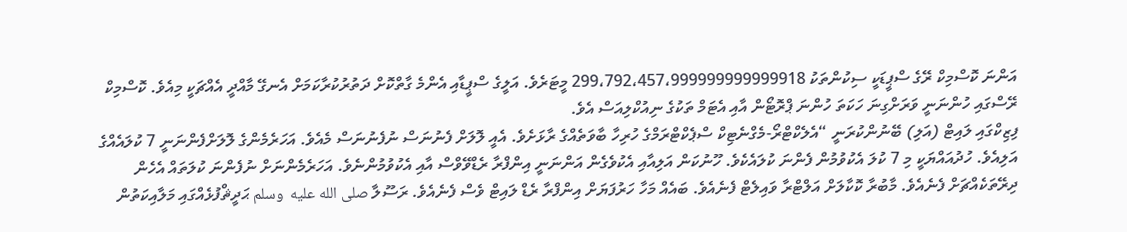އަންނަ ކޮސްމިކް ރޭގެ ސްޕީޑަކީ ސިކުންތަކު 299،792،457،999999999999918 މީޓަރެވެ. އަލީގެ ސްޕީޑާއި އެންމެ ގާތްކޮށް ދަތުރުކުރާކަމަށް އެނގޭ މާއްދީ އެއްޗަކީ މިއެވެ. ކޮސްމިކް ރޭސްގައި ހުންނަނީ ވަރަށްގިނަ ހަކަތަ ހުންނަ ޕްރޮޓޯން އާއި އެޓަމް ތަކުގެ ނިއުކްލިއަސް އެވެ.
ފިޒިކްގައި ލައިޓް (އަލި) ބޭނުންކުރަނީ “އެލެކްޓްރޯ-މެގްނެޓިކް ސްޕެކްޓްރަމްގެ ހުރިހާ ބާވަތެއްގެ ރާޅަށެވެ. އެއީ ލޮލަށް ފެނުނަސް ނުފެނުނަސް މެއެވެ. އަހަރެމެންގެ ލޮލަށްފެންނަނީ 7 ކުލައެއްގެ އަލިއެވެ. ހުދުއައްޔަކީ މި 7 ކުލަ އެކުވުމުން ފެންނަ ކުލައެކެވެ. ހޫނުކަން އަލިއާއި އެކުވެގެން އަންނަނީ އިންފްރާ ރެޑްވޭވްސް އާއި އެކުވުމުންނެވެ. އަހަރެމެންނަށް ނުފެންނަ ކުލަތައް އެހެން ދިރޭތަކެއްޗަށް ފެނެއެވެ. މާބުރާ ކޮކާލަށް އަލްޓްރާ ވައިލެޓް ފެނެއެވެ. ބައެއް މަހާ ހަރުފަޔަށް އިންފްރާ ރެޑް ލައިޓް ވެސް ފެނެއެވެ. ރަސޫލާ صلى الله عليه  وسلم ޙަދީޘްފުޅެއްގައި މަލާއިކަތުން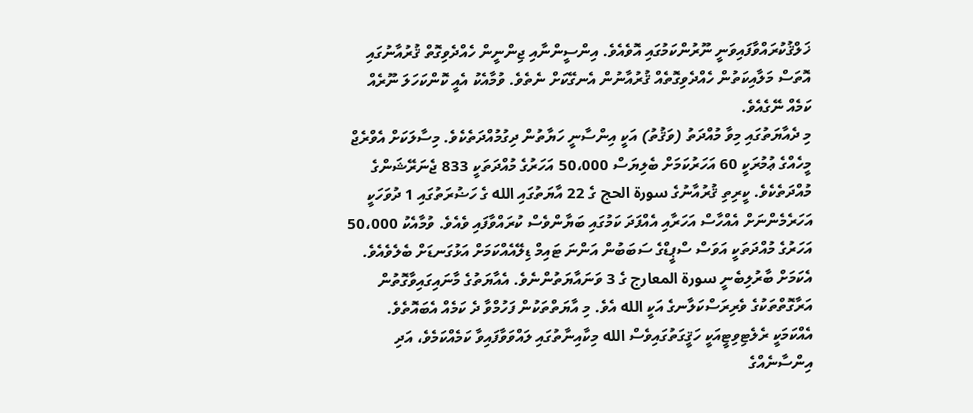ޚަލްޤުކުރައްވާފައިވަނީ ނޫރުންކަމުގައި އޮވެއެވެ. އިންސީންނާއި ޖިންނީން ހެއްދެވިގޮތް ޤުރުއާނުގައި އޮތަސް މަލާއިކަތުން ހެއްދެވިގޮތެއް ޤުރުއާނުން އެނގޭކަށް ނެތެވެ. ވުމާއެކު އެއީ ކޮންކަހަލަ ނޫރެއް ކަމެއް ނޭގެއެވެ.
މި ދެއާޔަތުގައި މިވާ މުއްދަތު (ވަޤުތު) އަކީ އިންސާނީ ހަޔާތުން ދިގުމުއްދަތެކެވެ. މިސާލަކަށް އެވްރެޖް މީހެއްގެ ޢުމުރަކީ 60 އަހަރުކަމަށް ބެލިޔަސް 50،000 އަހަރުގެ މުއްދަތަކީ 833 ޖެނަރޭޝަންގެ މުއްދަތެކެވެ. ކީރިތި ޤުރުއާނުގެ سورة الحج ގެ 22 އާޔަތުގައި الله ގެ ހަޟުރަތުގައި 1 ދުވަހަކީ އަހަރެމެންނަށް އެއްހާސް އަހަރާއި އެއްފަދަ ކަމުގައި ބަޔާންވެސް ކުރައްވާފައި ވެއެވެ. ވުމާއެކު 50،000 އަހަރުގެ މުއްދަތަކީ އަވަސް ސްޕީޑްގެ ސަބަބުން އަންނަ ޓައިމް ޑިލޭއެއްކަމަށް އަޅުގަނޑަށް ބެލެވެއެވެ. އެކަމަށް ބާރުލިބެނީ سورة المعارج ގެ 3 ވަނައާޔަތުންނެވެ. އެއާޔަތުގެ މާނައިގައިވާގޮތުން އަރާގޮތްތަކުގެ ވެރިރަސްކަލާނގެ އަކީ الله އެވެ. މި އާޔަތްތަކުން ފަހުމްވާ ދެ ކަމެއް އެބައޮތެވެ. އެއްކަމަކީ ރެލެޓިވިޓީއަކީ ހަޤީގަތުގައިވެސް الله މިކާއިނާތުގައި ލައްވަވާފައިވާ ކަމެއްކަމެވެ، އަދި އިންސާނެއްގެ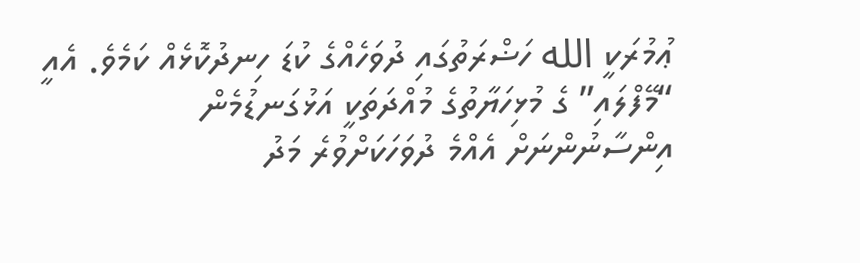ޢުމުރަކީ الله ހަޟްރަތުގައި ދުވަހެއްގެ ކުޑަ ހިނދުކޮޅެއް ކަމެވެ. އެއީ “މޭފްލައި” ގެ މުޅިހަޔާތުގެ މުއްދަތަކީ އަޅުގަނޑުމެން އިންސާނުންނަށް އެއްމެ ދުވަހަކަށްވުރެ މަދު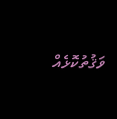ވަޤުތުކޮޅެއް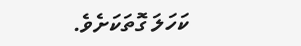ކަހަލަ ގޮތަކަށެވެ.